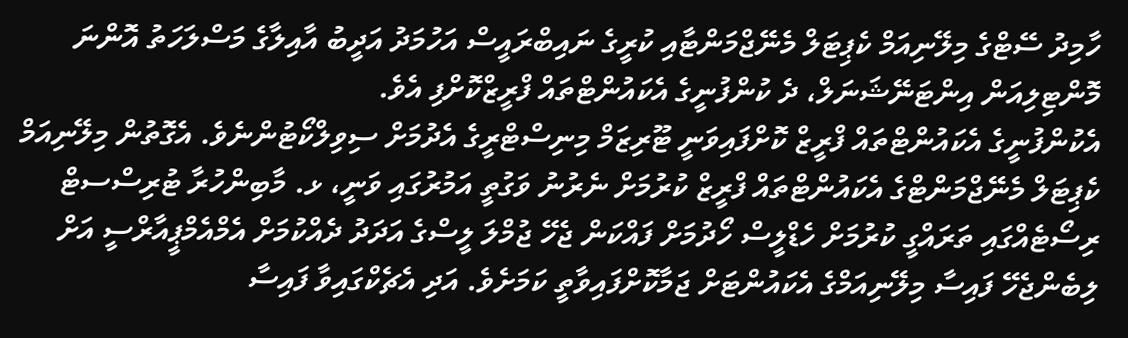ހާމިދު ސޭޓްގެ މިލޭނިއަމް ކެޕިޓަލް މެނޭޖްމަންޓާއި ކުރީގެ ނައިބްރައީސް އަހުމަދު އަދީބު އާއިލާގެ މަސްލަހަތު އޮންނަ މޮންޓިލިއަން އިންޓަނޭޝަނަލް، ދެ ކުންފުނީގެ އެކައުންޓްތައް ފްރީޒްކޮށްފި އެވެ.
އެކުންފުނީގެ އެކައުންޓްތައް ފްރީޒް ކޮށްފައިވަނީ ޓޫރިޒަމް މިނިސްޓްރީގެ އެދުމަށް ސިވިލްކޯޓުންނެވެ. އެގޮތުން މިލޭނިއަމް ކެޕިޓަލް މެނޭޖްމަންޓްގެ އެކައުންޓްތައް ފްރީޒް ކުރުމަށް ނެރުނު ވަގުތީ އަމުރުގައި ވަނީ، ޅ. މާބިންހުރާ ޓުރިސްސޓް ރިސޯޓެއްގައި ތަރައްގީ ކުރުމަށް ހެޑްލީސް ހޯދުމަށް ފައްކަން ޖެހޭ ޖުމްލަ ލީސްގެ އަދަދު ދެއްކުމަށް އެމްއެމްޕީއާރްސީ އަށް ލިބެންޖެހޭ ފައިސާ މިލޭނިއަމްގެ އެކައުންޓަށް ޖަމާކޮށްފައިވާތީ ކަމަށެވެ. އަދި އެޗެކްގައިވާ ފައިސާ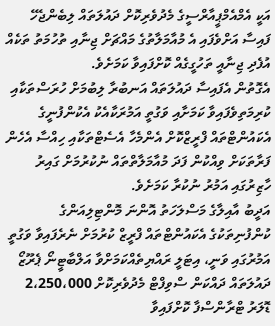އަކީ އެމްއެމްޕީއާރްސީގެ މެދުވެރިކޮށް ދައުލަތައް ލިބެންޖެހޭ ފައިސާ އަށްވެފައި އެ މުއާމަލާތުގެ މައްޗަށް ޖިނާއި ތުހުމަތު ތަކެއް އުފެދި ޖިނާއީ ތަހުގީގެއް ކޮށްފައިވާ ކަމަށެވެ.
އެގޮތުން އެފައިސާ ދައުލަތައް އަނބުރާ ލިބުމަށް ހުރަސްތަކާއި ކުރިމަތިވެފައިވާ ކަމަށާއި ވަގުތީ އަމުރަކާއެކު އެކުންފުނީގެ އެކައުންޓްތައް ފްރީޒްކޮށް އެންމެހާ އެސެޓްތަކާއި ހިއްސާ އެހެން ފަރާތަކަށް ވިއްކުން ފަދަ މުއާމަލާތްތައް ނުކުރުމަށް ގައިރު ހާޒިރުގައި އަމުރު ނުކުރާ ކަމަށެވެ.
އަދީބު އާއިލާގެ މަސްލަހަތު އޮންނަ މޮންޓިލިއަންގެ ކުންފުނިތަކުގެ އެކައުންޓްތައް ފްރީޒް ކުރުމަށް ނެރެފައިވާ ވަގުތީ އަމުރުގައި ވަނީ، އިޓަލީ ރައްޔިތެއްކަމަށްވާ އަލްބާޓީނޯ ޕެރޫޒޯ ދައުލަތައް ދައްކަން ސްވިފްޓް މެދުވެރިކޮށް 2،250،000 ޑޮލަރު ޓްރާންސްފާ ކޮށްފައިވާ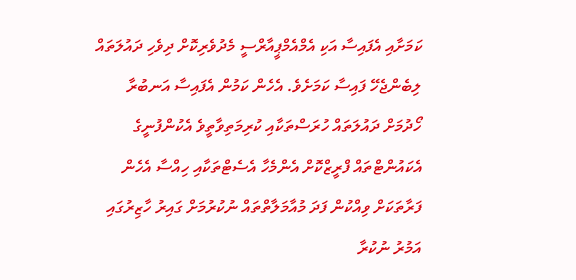ކަމަށާއި އެފައިސާ އަކި އެމްއެމްޕީއާރްސީ މެދުވެރިކޮށް ދިވެހި ދައުލަތައް ލިބެންޖެހޭ ފައިސާ ކަމަށެވެ. އެހެން ކަމުން އެފައިސާ އަނބުރާ ހޯދުމަށް ދައުލަތައް ހުރަސްތަކާއި ކުރިމަތިވާތީވެ އެކުންފުނީގެ އެކައުންޓްތައް ފްރީޒްކޮށް އެންމެހާ އެސެޓްތަކާއި ހިއްސާ އެހެން ފަރާތަކަށް ވިއްކުން ފަދަ މުއާމަލާތްތައް ނުކުރުމަށް ގައިރު ހާޒިރުގައި އަމުރު ނުކުރާ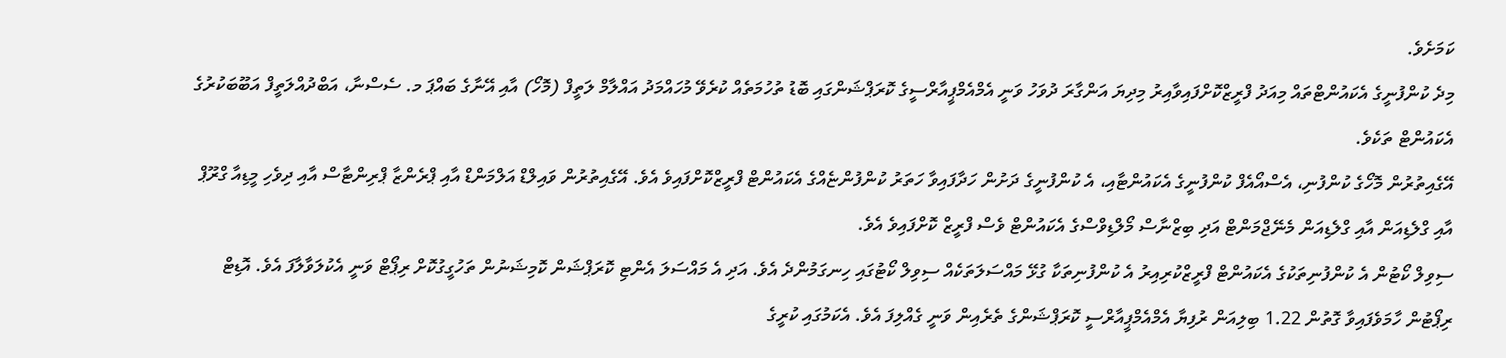ކަމަށެވެ.
މިދެ ކުންފުނީގެ އެކައުންޓްތައް މިއަދު ފްރީޒްކޮށްފައިވާއިރު މިދިޔަ އަންގާރަ ދުވަހު ވަނީ އެމްއެމްޕީއާރްސީގެ ކޮރަޕްޝަންގައި ބޮޑު ތުހުމަތެއް ކުރެވޭ މުހައްމަދު އައްލާމް ލަތީފް (މޮހޯ) އާއި އޭނާގެ ބައްޕަ މ. ސެސްނާ، އަބްދުއްލަތީފް އަބޫބަކުރުގެ އެކައުންޓް ތަކެވެ.
އޭގެއިތުރުން މޮހޯގެ ކުންފުނި، އެސްއޯއެފް ކުންފުނީގެ އެކައުންޓާއި، އެ ކުންފުނީގެ ދަށުން ހަދާފައިވާ ހަތަރު ކުންފުންޏެއްގެ އެކައުންޓް ފްރީޒްކޮށްފައިވެ އެވެ. އޭގެއިތުރުން ވައިލްޑް އަލްމަންޑް އާއި ޕްރެންޒާ ޕްރިންޓާސް އާއި ދިވެހި މީޑިއާ ގްރޫޕް އާއި ގްލެޑިއަން އާއި ގްލެޑިއަން މެނޭޖްމަންޓް އަދި ބިޒްނާސް މޯލްޑިވްސްގެ އެކައުންޓް ވެސް ފްރީޒް ކޮށްފައިވެ އެވެ.
ސިވިލް ކޯޓުން އެ ކުންފުނިތަކުގެ އެކައުންޓް ފްރީޒްކުރިއިރު އެ ކުންފުނިތަކާ ގުޅޭ މައްސަލަތަކެއް ސިވިލް ކޯޓުގައި ހިނގަމުންދެ އެވެ. އަދި އެ މައްސަލަ އެންޓި ކޮރަޕްޝަން ކޮމިޝަނުން ތަހުގީގުކޮށް ރިޕޯޓް ވަނީ އެކުލަވާލާފަ އެވެ. އޮޑިޓް ރިޕޯޓުން ހާމަވެފައިވާ ގޮތުން 1.22 ބިލިއަން ރުފިޔާ އެމްއެމްޕީއާރްސީ ކޮރަޕްޝަންގެ ތެރެއިން ވަނީ ގެއްލިފަ އެވެ. އެކަމުގައި ކުރީގެ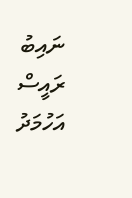ނައިބު ރައީސް އަހުމަދު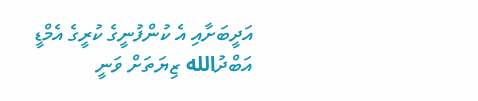އަދީބަށާއި އެ ކުންފުނީގެ ކުރީގެ އެމްޑީ އަބްދުالله ޒިޔަތަށް ވަނީ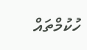ހުކުމްތައް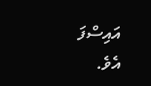އައިސްފަ އެވެ.